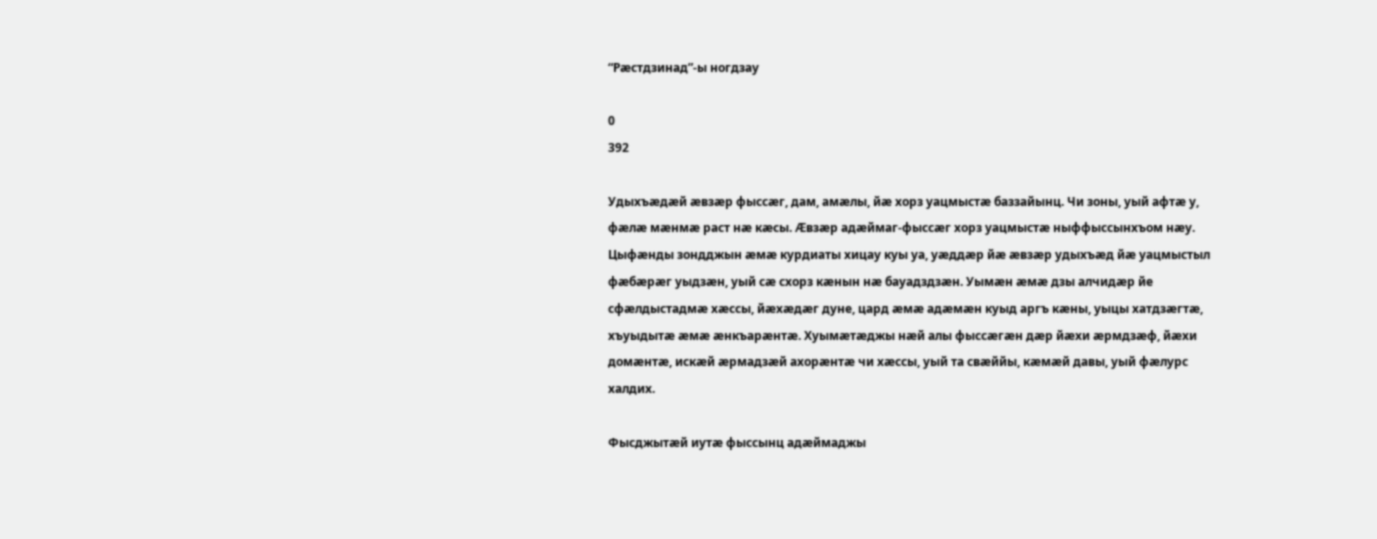“Рӕстдзинад”-ы ногдзау

0
392

Удыхъӕдӕй ӕвзӕр фыссӕг, дам, амӕлы, йӕ хорз уацмыстӕ баззайынц. Чи зоны, уый афтӕ у, фӕлӕ мӕнмӕ раст нӕ кӕсы. Ӕвзӕр адӕймаг-фыссӕг хорз уацмыстӕ ныффыссынхъом нӕу. Цыфӕнды зондджын ӕмӕ курдиаты хицау куы уа, уӕддӕр йӕ ӕвзӕр удыхъӕд йӕ уацмыстыл фӕбӕрӕг уыдзӕн, уый сӕ схорз кӕнын нӕ бауадздзӕн. Уымӕн ӕмӕ дзы алчидӕр йе сфӕлдыстадмӕ хӕссы, йӕхӕдӕг дуне, цард ӕмӕ адӕмӕн куыд аргъ кӕны, уыцы хатдзӕгтӕ, хъуыдытӕ ӕмӕ ӕнкъарӕнтӕ. Хуымӕтӕджы нӕй алы фыссӕгӕн дӕр йӕхи ӕрмдзӕф, йӕхи домӕнтӕ, искӕй ӕрмадзӕй ахорӕнтӕ чи хӕссы, уый та свӕййы, кӕмӕй давы, уый фӕлурс халдих.

Фысджытӕй иутӕ фыссынц адӕймаджы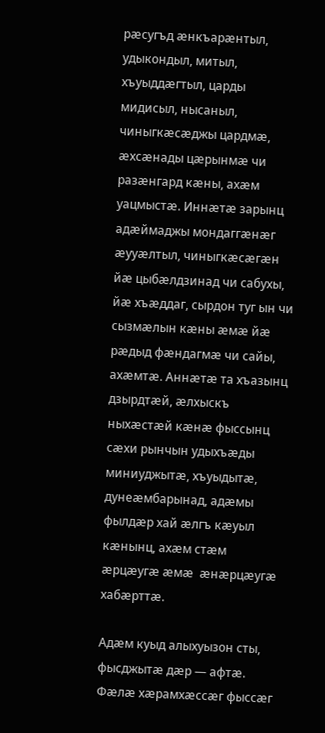рӕсугъд ӕнкъарӕнтыл, удыкондыл, митыл, хъуыддӕгтыл, царды мидисыл, нысаныл, чиныгкӕсӕджы цардмӕ, ӕхсӕнады цӕрынмӕ чи разӕнгард кӕны, ахӕм уацмыстӕ. Иннӕтӕ зарынц адӕймаджы мондаггӕнӕг ӕууӕлтыл, чиныгкӕсӕгӕн йӕ цыбӕлдзинад чи сабухы, йӕ хъӕддаг, сырдон туг ын чи сызмӕлын кӕны ӕмӕ йӕ рӕдыд фӕндагмӕ чи сайы, ахӕмтӕ. Аннӕтӕ та хъазынц дзырдтӕй, ӕлхыскъ ныхӕстӕй кӕнӕ фыссынц сӕхи рынчын удыхъӕды миниуджытӕ, хъуыдытӕ, дунеӕмбарынад, адӕмы фылдӕр хай ӕлгъ кӕуыл кӕнынц, ахӕм стӕм ӕрцӕугӕ ӕмӕ  ӕнӕрцӕугӕ хабӕрттӕ.

Адӕм куыд алыхуызон сты, фысджытӕ дӕр — афтӕ. Фӕлӕ хӕрамхӕссӕг фыссӕг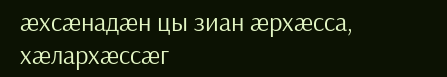ӕхсӕнадӕн цы зиан ӕрхӕсса, хӕлархӕссӕг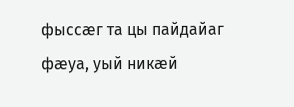фыссӕг та цы пайдайаг фӕуа, уый никӕй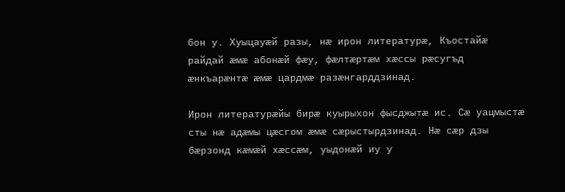бон у. Хуыцауӕй разы, нӕ ирон литературӕ, Къостайӕ райдай ӕмӕ абонӕй фӕу, фӕлтӕртӕм хӕссы рӕсугъд ӕнкъарӕнтӕ ӕмӕ цардмӕ разӕнгарддзинад.

Ирон литературӕйы бирӕ куырыхон фысджытӕ ис. Сӕ уацмыстӕ сты нӕ адӕмы цӕсгом ӕмӕ сӕрыстырдзинад. Нӕ сӕр дзы бӕрзонд кӕмӕй хӕссӕм, уыдонӕй иу у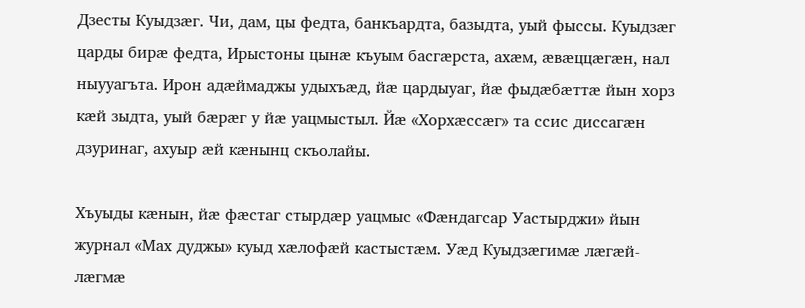Дзесты Куыдзӕг. Чи, дам, цы федта, банкъардта, базыдта, уый фыссы. Куыдзӕг царды бирӕ федта, Ирыстоны цынӕ къуым басгӕрста, ахӕм, ӕвӕццӕгӕн, нал ныууагъта. Ирон адӕймаджы удыхъӕд, йӕ цардыуаг, йӕ фыдӕбӕттӕ йын хорз кӕй зыдта, уый бӕрӕг у йӕ уацмыстыл. Йӕ «Хорхӕссӕг» та ссис диссагӕн дзуринаг, ахуыр ӕй кӕнынц скъолайы.

Хъуыды кӕнын, йӕ фӕстаг стырдӕр уацмыс «Фӕндагсар Уастырджи» йын журнал «Мах дуджы» куыд хӕлофӕй кастыстӕм. Уӕд Куыдзӕгимӕ лӕгӕй-лӕгмӕ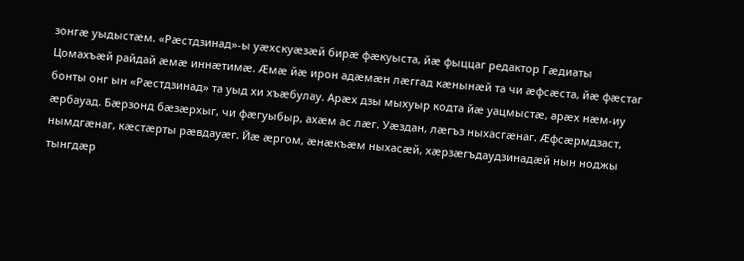зонгӕ уыдыстӕм. «Рӕстдзинад»-ы уӕхскуӕзӕй бирӕ фӕкуыста, йӕ фыццаг редактор Гӕдиаты Цомахъӕй райдай ӕмӕ иннӕтимӕ. Ӕмӕ йӕ ирон адӕмӕн лӕггад кӕнынӕй та чи ӕфсӕста, йӕ фӕстаг бонты онг ын «Рӕстдзинад» та уыд хи хъӕбулау. Арӕх дзы мыхуыр кодта йӕ уацмыстӕ, арӕх нӕм-иу ӕрбауад. Бӕрзонд бӕзӕрхыг, чи фӕгуыбыр, ахӕм ас лӕг. Уӕздан, лӕгъз ныхасгӕнаг. Ӕфсӕрмдзаст, нымдгӕнаг, кӕстӕрты рӕвдауӕг. Йӕ ӕргом, ӕнӕкъӕм ныхасӕй, хӕрзӕгъдаудзинадӕй нын ноджы тынгдӕр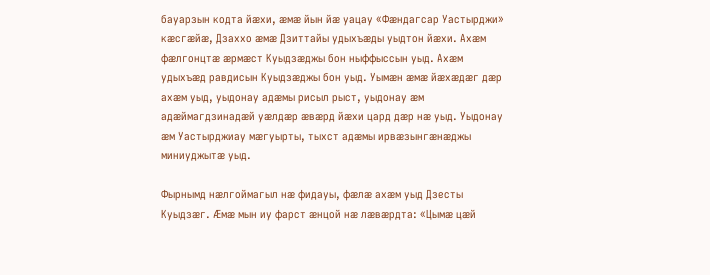бауарзын кодта йӕхи, ӕмӕ йын йӕ уацау «Фӕндагсар Уастырджи» кӕсгӕйӕ, Дзаххо ӕмӕ Дзиттайы удыхъӕды уыдтон йӕхи. Ахӕм фӕлгонцтӕ ӕрмӕст Куыдзӕджы бон ныффыссын уыд. Ахӕм удыхъӕд равдисын Куыдзӕджы бон уыд. Уымӕн ӕмӕ йӕхӕдӕг дӕр ахӕм уыд, уыдонау адӕмы рисыл рыст, уыдонау ӕм адӕймагдзинадӕй уӕлдӕр ӕвӕрд йӕхи цард дӕр нӕ уыд. Уыдонау ӕм Уастырджиау мӕгуырты, тыхст адӕмы ирвӕзынгӕнӕджы миниуджытӕ уыд.

Фырнымд нӕлгоймагыл нӕ фидауы, фӕлӕ ахӕм уыд Дзесты Куыдзӕг. Ӕмӕ мын иу фарст ӕнцой нӕ лӕвӕрдта: «Цымӕ цӕй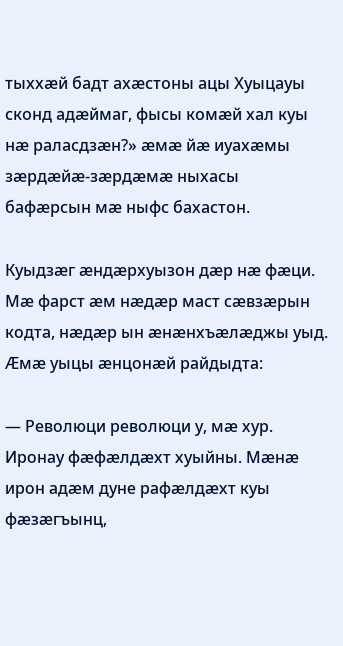тыххӕй бадт ахӕстоны ацы Хуыцауы сконд адӕймаг, фысы комӕй хал куы нӕ раласдзӕн?» ӕмӕ йӕ иуахӕмы зӕрдӕйӕ-зӕрдӕмӕ ныхасы бафӕрсын мӕ ныфс бахастон.

Куыдзӕг ӕндӕрхуызон дӕр нӕ фӕци. Мӕ фарст ӕм нӕдӕр маст сӕвзӕрын кодта, нӕдӕр ын ӕнӕнхъӕлӕджы уыд. Ӕмӕ уыцы ӕнцонӕй райдыдта:

— Революци революци у, мӕ хур. Иронау фӕфӕлдӕхт хуыйны. Мӕнӕ ирон адӕм дуне рафӕлдӕхт куы фӕзӕгъынц,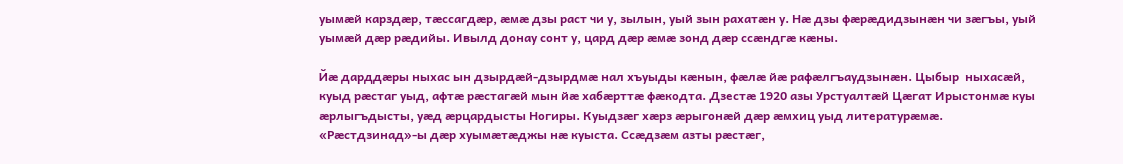уымӕй карздӕр, тӕссагдӕр, ӕмӕ дзы раст чи у, зылын, уый зын рахатӕн у. Нӕ дзы фӕрӕдидзынӕн чи зӕгъы, уый уымӕй дӕр рӕдийы. Ивылд донау сонт у, цард дӕр ӕмӕ зонд дӕр ссӕндгӕ кӕны.

Йӕ дарддӕры ныхас ын дзырдӕй-дзырдмӕ нал хъуыды кӕнын, фӕлӕ йӕ рафӕлгъаудзынӕн. Цыбыр  ныхасӕй, куыд рӕстаг уыд, афтӕ рӕстагӕй мын йӕ хабӕрттӕ фӕкодта. Дзестӕ 1920 азы Урстуалтӕй Цӕгат Ирыстонмӕ куы ӕрлыгъдысты, уӕд ӕрцардысты Ногиры. Куыдзӕг хӕрз ӕрыгонӕй дӕр ӕмхиц уыд литературӕмӕ. «Рӕстдзинад»-ы дӕр хуымӕтӕджы нӕ куыста. Ссӕдзӕм азты рӕстӕг,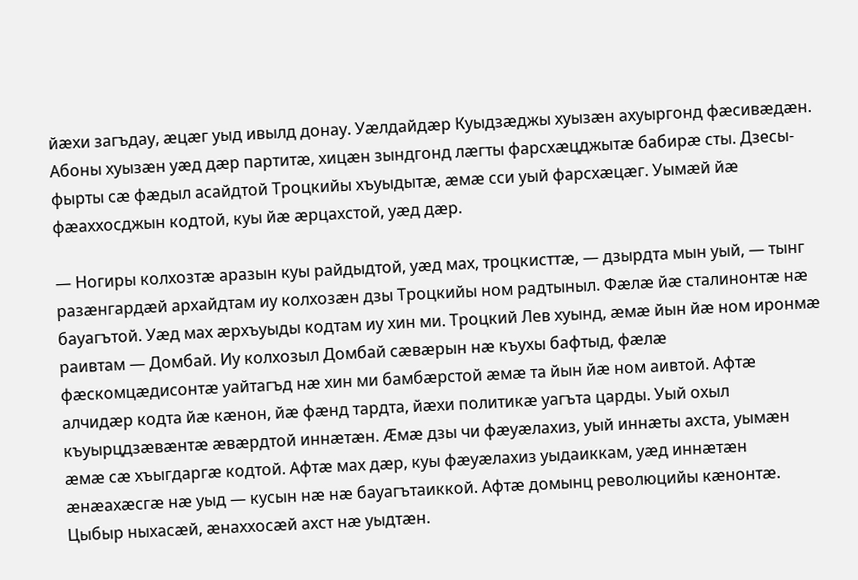йӕхи загъдау, ӕцӕг уыд ивылд донау. Уӕлдайдӕр Куыдзӕджы хуызӕн ахуыргонд фӕсивӕдӕн. Абоны хуызӕн уӕд дӕр партитӕ, хицӕн зындгонд лӕгты фарсхӕцджытӕ бабирӕ сты. Дзесы-фырты сӕ фӕдыл асайдтой Троцкийы хъуыдытӕ, ӕмӕ сси уый фарсхӕцӕг. Уымӕй йӕ фӕаххосджын кодтой, куы йӕ ӕрцахстой, уӕд дӕр.

— Ногиры колхозтӕ аразын куы райдыдтой, уӕд мах, троцкисттӕ, — дзырдта мын уый, — тынг разӕнгардӕй архайдтам иу колхозӕн дзы Троцкийы ном радтыныл. Фӕлӕ йӕ сталинонтӕ нӕ бауагътой. Уӕд мах ӕрхъуыды кодтам иу хин ми. Троцкий Лев хуынд, ӕмӕ йын йӕ ном иронмӕ раивтам — Домбай. Иу колхозыл Домбай сӕвӕрын нӕ къухы бафтыд, фӕлӕ фӕскомцӕдисонтӕ уайтагъд нӕ хин ми бамбӕрстой ӕмӕ та йын йӕ ном аивтой. Афтӕ алчидӕр кодта йӕ кӕнон, йӕ фӕнд тардта, йӕхи политикӕ уагъта царды. Уый охыл къуырцдзӕвӕнтӕ ӕвӕрдтой иннӕтӕн. Ӕмӕ дзы чи фӕуӕлахиз, уый иннӕты ахста, уымӕн ӕмӕ сӕ хъыгдаргӕ кодтой. Афтӕ мах дӕр, куы фӕуӕлахиз уыдаиккам, уӕд иннӕтӕн ӕнӕахӕсгӕ нӕ уыд — кусын нӕ нӕ бауагътаиккой. Афтӕ домынц революцийы кӕнонтӕ. Цыбыр ныхасӕй, ӕнаххосӕй ахст нӕ уыдтӕн.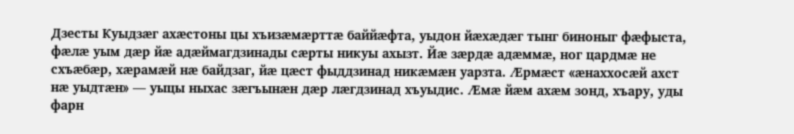Дзесты Куыдзӕг ахӕстоны цы хъизӕмӕрттӕ баййӕфта, уыдон йӕхӕдӕг тынг биноныг фӕфыста, фӕлӕ уым дӕр йӕ адӕймагдзинады сӕрты никуы ахызт. Йӕ зӕрдӕ адӕммӕ, ног цардмӕ не схъӕбӕр, хӕрамӕй нӕ байдзаг, йӕ цӕст фыддзинад никӕмӕн уарзта. Ӕрмӕст «ӕнаххосӕй ахст нӕ уыдтӕн» — уыцы ныхас зӕгъынӕн дӕр лӕгдзинад хъуыдис. Ӕмӕ йӕм ахӕм зонд, хъару, уды фарн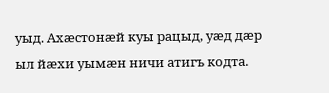уыд. Ахӕстонӕй куы рацыд, уӕд дӕр ыл йӕхи уымӕн ничи атигъ кодта.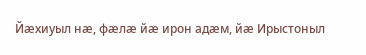Йӕхиуыл нӕ, фӕлӕ йӕ ирон адӕм, йӕ Ирыстоныл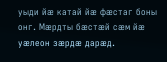уыди йӕ катай йӕ фӕстаг боны онг. Мӕрдты бӕстӕй сӕм йӕ уӕлеон зӕрдӕ дарӕд.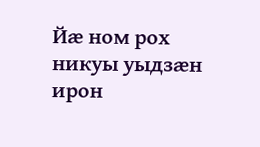Йӕ ном рох никуы уыдзӕн ирон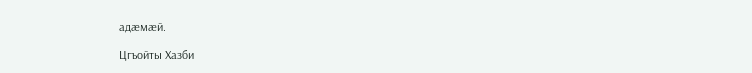адӕмӕй.

Цгъойты Хазби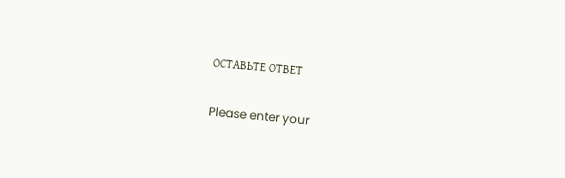ОСТАВЬТЕ ОТВЕТ

Please enter your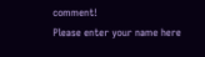comment!
Please enter your name here